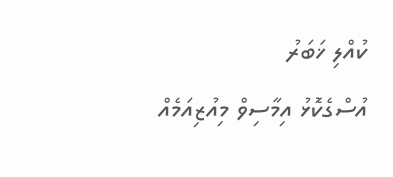ކުއްލި ޚަބަރު
އުސްގެކޮޅު އިމާސިވް މިއުޒިއަމެއް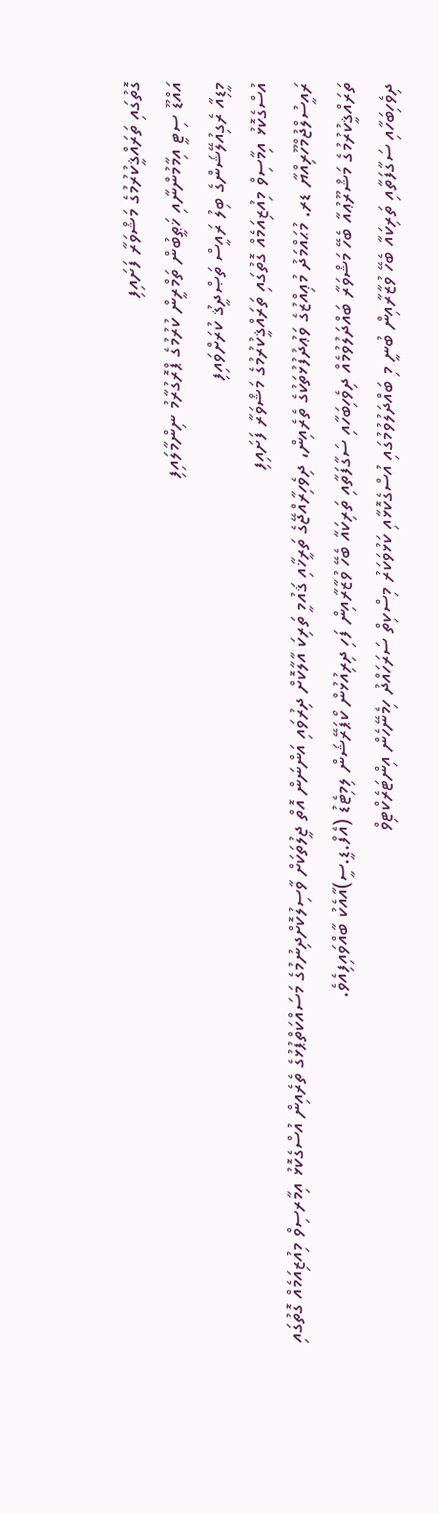ގޮތުގައި ތަރައްޤީކުރުމުގެ މަޝްވަރާ ފަށައިފި
އައްޑޫ ސިޓީ އިމާމުންނާއި ޚަޠީބުން ތަމްރީން ކުރުމުގެ ޕްރޮގުރާމު ނިންމާލައިފި
މީޑިއާ ރެގިއުލޭޝަންގެ ބިލު ރައީސް ތަޞްދީޤު ކުރަށްވައިފި
އުސްގެކޮޅު އިމާސިވް މިއުޒިއަމެއް ގޮތުގައި ތަރައްޤީކުރުމުގެ މަޝްވަރާ ފަށައިފި
ރައީސުލްޖުމްހޫރިއްޔާ ޑރ. މުޙައްމަދު މުޢިއްޒުގެ ވަޢުދުފުޅުތަކުގެ ތެރެއިން، ދިވެހިރާއްޖޭގެ ތަރީޚާއި ޤައުމީ ތަރިކަ އާލާކޮށް ދިރުވައި އަންނަން އޮތް ޖީލުތަކަށް ވާސިލުކޮށްދިނުމުގެ މަސައްކަތްޕުޅުގެ ތެރެއިން އުސްގެކޮޅު އިމާރސިވް މިއުޒިއަމެއް ގޮތުގައި ތަރައްޤީކުރުމުގެ މަޝްރޫޢުއާ ބެހޭ މަޝްވަރާ ބައްދަލުވުމެއް ދިވެހިބަހާއި ސަގާފަތާއި ތަރިކައާ ބެހޭ ވުޒާރާއިން ފަހި ދިރިއުޅުން ކޯޕަރޭޝަން ލިމިޓެޑު (އެފް.ޑީ.ސީ)އާއެކު ބާއްވައިފިއެވެ.
ދިވެހިބަހާއި ސަގާފަތާއި ތަރިކައާ ބެހޭ ވުޒާރާއިން ބުނީ މި ބައްދަލުވުމުގައި އުސްގެކޮޅާއި ކަޅުވަކަރު މިސްކިތް ސަރަހައްދު ހިމެނޭހެން އިންޓަރެކްޓިވް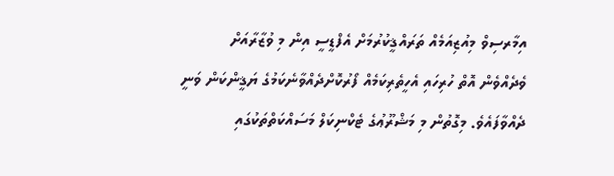އިމާރސިވް މިއުޒިއަމެއް ތަރައްޤީކުރުމަށް އެފްޑީސީ އިން މި ވުޒާރާއަށް ވެދެއްވެން އޮތް ހުރިހައި އެހީތެރިކަމެއް ފޯރުކޮށްދެއްވާނެކަމުގެ ޔަޤީންކަން ވަނީ ދެއްވާފައެވެ. މިގޮތުން މި މަޝްރޫޢުގެ ޓެކްނިކަލް މަސައްކަތްތަކުގައި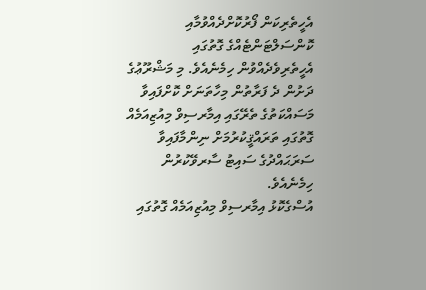އެހީތެރިކަން ފޯރުކޮށްދެއްވުމާއި ކޮންސަލްޓަންޓެއްގެ ގޮތުގައި އެހީތެރިވެދެއްވުން ހިމެނެއެވެ. މި މަޝްރޫޢުގެ ދަށުން ދެ ފަރާތުން މިހާތަނަށް ކޮށްފައިވާ މަސައްކަތުގެ ތެރޭގައި އިމާރސިވް މިއުޒިއަމެއް ގޮތުގައި ތަރައްޤީކުރުމަށް ނިންމާފައިވާ ސަރަޙައްދުގެ ސައިޓު ސާރވޭކުރުން ހިމެނެއެވެ.
އުސްގެކޮޅު އިމާރސިވް މިއުޒިއަމެއް ގޮތުގައި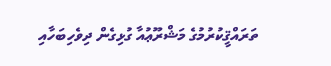ތަރައްޤީކުރުމުގެ މަޝްރޫޢުއާ ގުޅިގެން ދިވެހިބަހާއި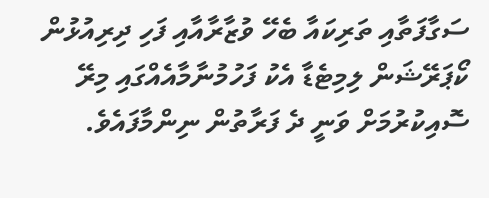ސަގާފަތާއި ތަރިކައާ ބެހޭ ވުޒާރާއާއި ފަހި ދިރިއުޅުން ކޯޕަރޭޝަން ލިމިޓެޑާ އެކު ފަހުމުނާމާއެއްގައި މިރޭ ސޮއިކުރުމަށް ވަނީ ދެ ފަރާތުން ނިންމާފައެވެ.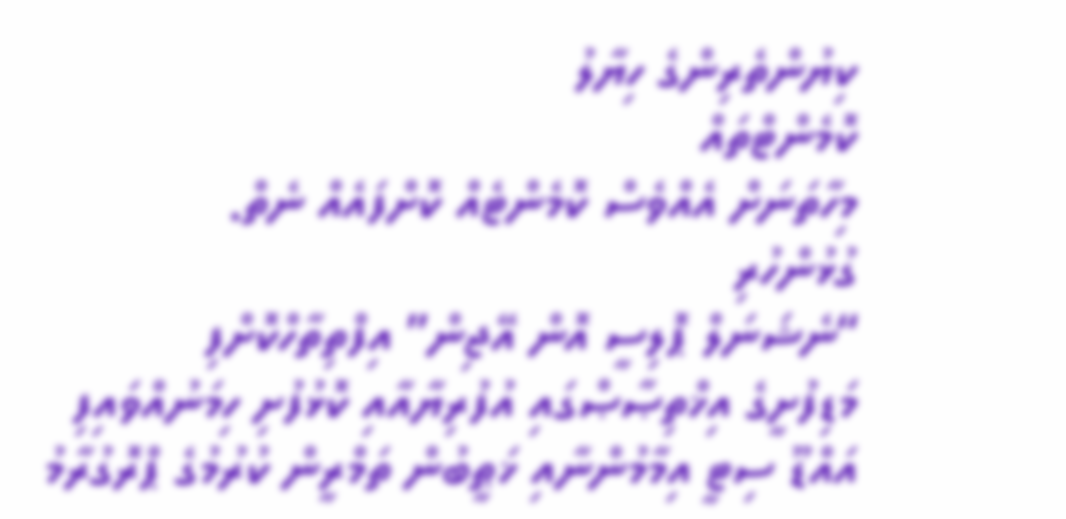ކިޔުންތެރިންގެ ހިޔާލު
ކޮމެންޓްތައް
މިހާތަނަށް އެއްވެސް ކޮމެންޓެއް ކޮށްފައެއް ނެތް.
ގުޅުންހުރި
“ނެޝަނަލް ޕޮލިސީ އޮން އޭޖިން” އިފްތިތާހްކޮށްފި
މަޑިފުށީގެ އިޚްތިޞާޞްގައި އުފުރިޔާއާއި ކޮޅުފުށި ހިމަނުއްވައިފި
އައްޑޫ ސިޓީ އިމާމުންނާއި ޚަޠީބުން ތަމްރީން ކުރުމުގެ ޕްރޮގުރާމު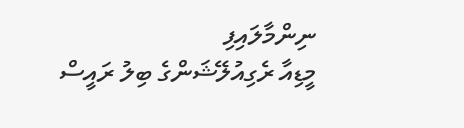ނިންމާލައިފި
މީޑިއާ ރެގިއުލޭޝަންގެ ބިލު ރައީސް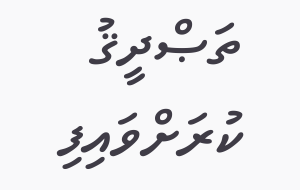ތަޞްދީޤު ކުރަށްވައިފި